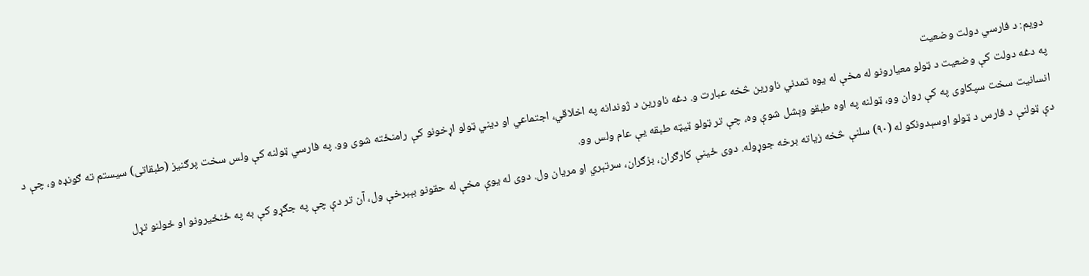دویم: د فارسي دولت وضعیت
په دغه دولت کې وضعیت د ټولو معیارونو له مخې له یوه تمدني ناورین څخه عبارت و. دغه ناورین د ژوندانه په اخلاقي، اجتماعي او ديني ټولو اړخونو کې رامنځته شوی وو. په فارسي ټولنه کې ولس سخت پرګنیز (طبقاتی) سیستم ته ګونډه و، چې د انسانیت سخت سپکاوی په کې روان وو، ټولنه په اوه طبقو وېشل شوې وه، چې تر ټولو ټیټه طبقه یې عام ولس وو.
دې ټولنې د فارس د ټولو اوسېدونکو له (۹۰) سلنې څخه زیاته برخه جوړوله. دوی ځینې کارګران، بزګران، سرتېري او مریان ول. دوی له یوې مخې له حقونو بېبرخې ول، آن تر دې چې په جګړو کې به په ځنځیرونو او ځولنو تړل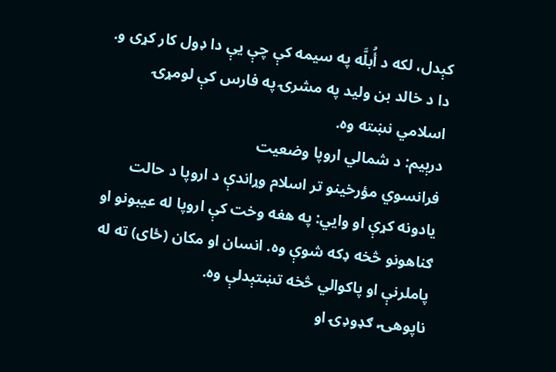کېدل، لکه د أُبلَّه په سیمه کې چې یې دا ډول کار کړی و. دا د خالد بن ولید په مشرۍ په فارس کې لومړۍ اسلامي نښته وه.
درېیم: د شمالي اروپا وضعیت
فرانسوي مؤرخینو تر اسلام وړاندې د اروپا د حالت یادونه کړې او وايي: په هغه وخت کې اروپا له عیبونو او ګناهونو څخه ډکه شوې وه. انسان او مکان (ځای) ته له پاملرنې او پاکوالي څخه تښتېدلې وه.
ناپوهۍ، ګډوډۍ او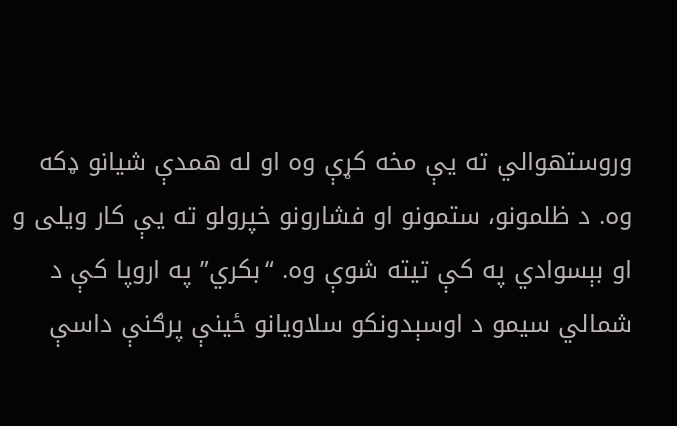وروستهوالي ته یې مخه کړې وه او له همدې شیانو ډکه وه. د ظلمونو، ستمونو او فشارونو خپرولو ته یې کار ویلی و او بېسوادي په کې تیته شوې وه. “بکري” په اروپا کې د شمالي سیمو د اوسېدونکو سلاویانو ځینې پرګنې داسې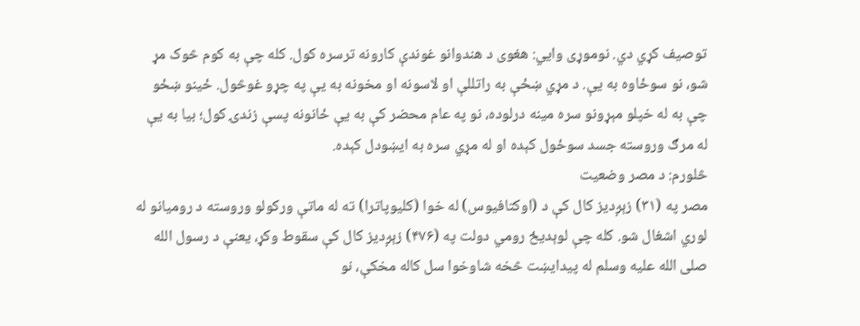توصیف کړي دي. نوموړی وايي: هغوی د هندوانو غوندې کارونه ترسره کول. کله چې به کوم څوک مړ شو، نو سوځاوه به یې. د مړي ښځې به راتللې او لاسونه او مخونه به یې په چړو غوڅول. ځینو ښځو چې به له خپلو مېړونو سره مینه درلوده، نو په عام محضر کې به یې ځانونه پسې زندۍ کول؛ بیا به یې له مرګ وروسته جسد سوځول کېده او له مړي سره به ایښودل کېده.
څلورم: د مصر وضعیت
مصر په (۳۱) زېږدیز کال کې د (اوکتافيوس) له خوا (کلیوپاترا) ته له ماتې ورکولو وروسته د رومیانو له لوري اشغال شو. کله چې لوېدیځ رومي دولت په (۴۷۶) زېږدیز کال کې سقوط وکړ، یعنې د رسول الله صلی الله علیه وسلم له پیدایښت څخه شاوخوا سل کاله مخکې، نو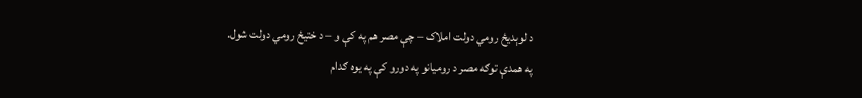د لوېدیځ رومي دولت املاک – چې مصر هم په کې و – د ختیځ رومي دولت شول.
په همدې توګه مصر د رومیانو په دورو کې په یوه ګدام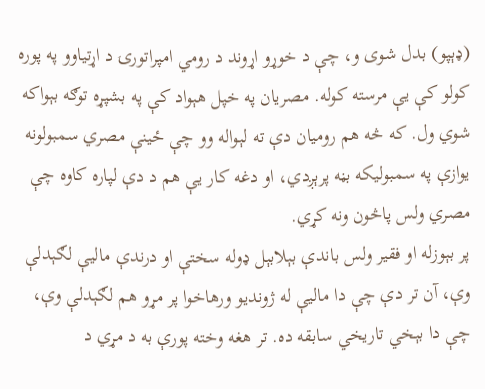(ډېپو) بدل شوی و، چې د خوړو اړوند د رومي امپراتورۍ د اړتیاوو په پوره کولو کې یې مرسته کوله. مصریان په خپل هېواد کې په بشپړه توګه بېواکه شوي ول. که څه هم رومیان دې ته لېواله وو چې ځینې مصري سمبولونه یوازې په سمبولیکه بڼه پرېږدي، او دغه کار یې هم د دې لپاره کاوه چې مصري ولس پاڅون ونه کړي.
پر بېوزله او فقیر ولس باندې بېلابېل ډوله سختې او درندې مالیې لګېدلې وې، آن تر دې چې دا مالیې له ژوندیو ورهاخوا پر مړو هم لګېدلې وې، چې دا بېخي تاریخي سابقه ده. تر هغه وخته پورې به د مړي د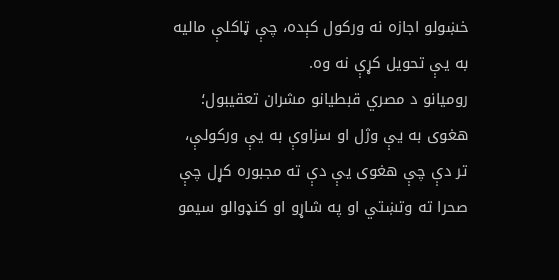خښولو اجازه نه ورکول کېده، چې ټاکلې مالیه به یې تحویل کړې نه وه.
رومیانو د مصري قبطیانو مشران تعقیبول؛ هغوی به یې وژل او سزاوې به یې ورکولې، تر دې چې هغوی یې دې ته مجبوره کړل چې صحرا ته وتښتي او په شاړو او کنډوالو سیمو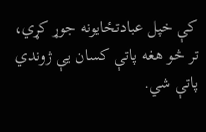کې خپل عبادتځایونه جوړ کړي، تر څو هغه پاتې کسان یې ژوندي پاتې شي.